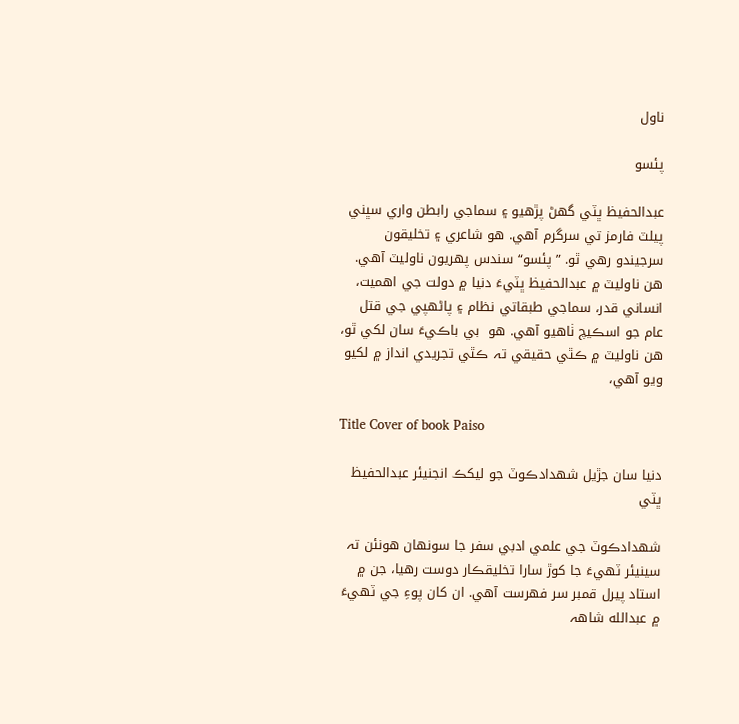ناول

پئسو

عبدالحفيظ ڀٽي گهڻ پڙھيو ۽ سماجي رابطن واري سڀني پيلٽ فارمز تي سرگرم آھي. ھو شاعري ۽ تخليقون سرجيندو رھي ٿو. ”پئسو“ سندس پھريون ناوليٽ آهي. هن ناوليٽ ۾ عبدالحفيظ ڀٽيءَ دنيا ۾ دولت جي اهميت، انساني قدر، سماجي طبقاتي نظام ۽ پاڻھپي جي قتل عام جو اسڪيچ ٺاهيو آهي. ھو  بي باڪيءَ سان لکي ٿو، هن ناوليٽ ۾ ڪٿي حقيقي تہ ڪٿي تجريدي انداز ۾ لکيو ويو آهي،

Title Cover of book Paiso

دنيا سان جڙيل شھدادڪوٽ جو ليکڪ انجنيئر عبدالحفيظ ڀٽي

شھدادڪوٽ جي علمي ادبي سفر جا سونھان هونئن تہ سينيئر ٽھيءَ جا کوڙ سارا تخليقڪار دوست رهيا، جن ۾ استاد پيرل قمبر سر فھرست آهي. ان کان پوءِ جي ٽھيءَ ۾ عبدالله شاھہ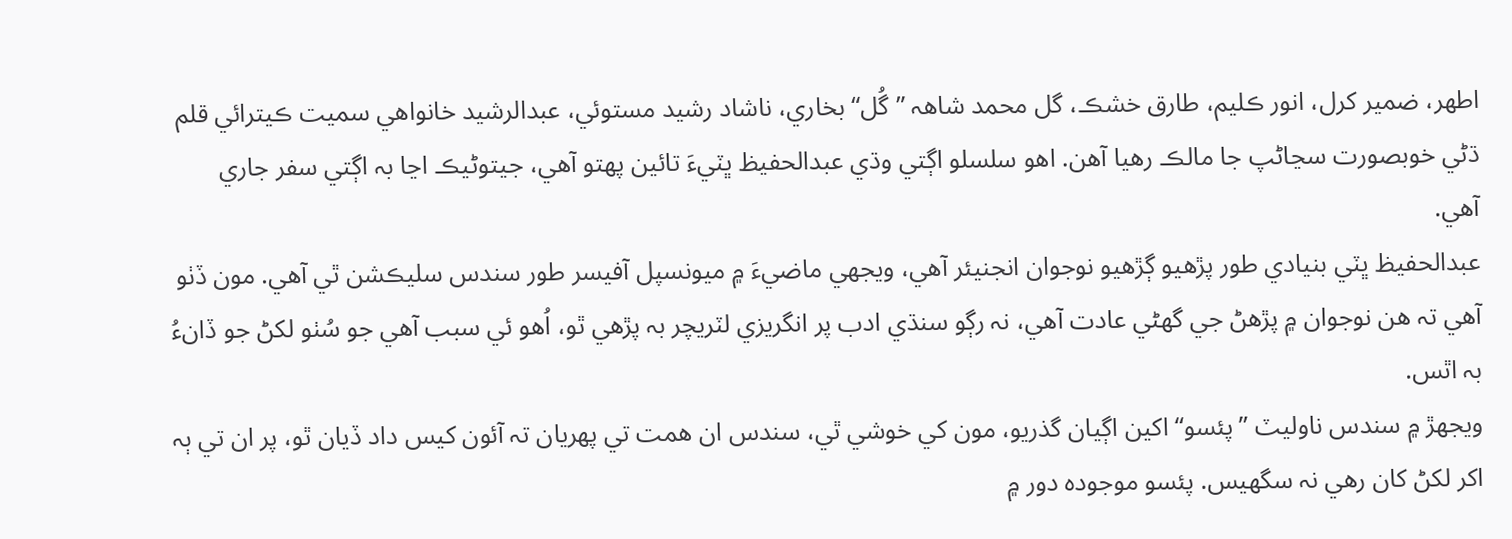اطھر، ضمير کرل، انور ڪليم، طارق خشڪ، گل محمد شاھہ ”گُل“ بخاري، ناشاد رشيد مستوئي، عبدالرشيد خانواهي سميت ڪيترائي قلم ڌڻي خوبصورت سڃاڻپ جا مالڪ رهيا آهن. اهو سلسلو اڳتي وڌي عبدالحفيظ ڀٽيءَ تائين پھتو آهي، جيتوڻيڪ اڃا بہ اڳتي سفر جاري آهي.
عبدالحفيظ ڀٽي بنيادي طور پڙهيو ڳڙهيو نوجوان انجنيئر آهي، ويجهي ماضيءَ ۾ ميونسپل آفيسر طور سندس سليڪشن ٿي آهي. مون ڏٺو آهي تہ هن نوجوان ۾ پڙهڻ جي گهڻي عادت آهي، نہ رڳو سنڌي ادب پر انگريزي لٽريچر بہ پڙهي ٿو، اُهو ئي سبب آهي جو سُٺو لکڻ جو ڏانءُ بہ اٿس.
ويجهڙ ۾ سندس ناوليٽ ”پئسو“ اکين اڳيان گذريو، مون کي خوشي ٿي، سندس ان همت تي پھريان تہ آئون کيس داد ڏيان ٿو، پر ان تي ٻہ اکر لکڻ کان رهي نہ سگهيس. پئسو موجودہ دور ۾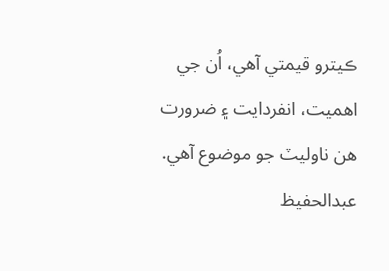ڪيترو قيمتي آهي، اُن جي اهميت، انفردايت ۽ ضرورت هن ناوليٽ جو موضوع آهي.
عبدالحفيظ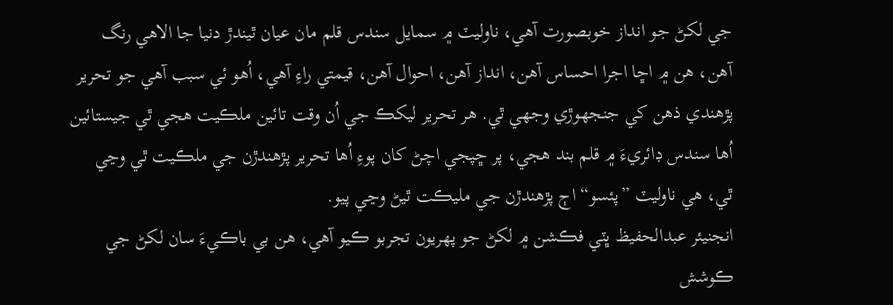جي لکڻ جو انداز خوبصورت آهي، ناوليٽ ۾ سمايل سندس قلم مان عيان ٿيندڙ دنيا جا الاهي رنگ آهن، هن ۾ اڇا اجرا احساس آهن، انداز آهن، احوال آهن، قيمتي راءِ آهي، اُهو ئي سبب آهي جو تحرير پڙهندي ذهن کي جنجهوڙي وجهي ٿي. هر تحرير ليکڪ جي اُن وقت تائين ملڪيت هجي ٿي جيستائين اُها سندس ڊائريءَ ۾ قلم بند هجي، پر ڇپجي اچڻ کان پوءِ اُها تحرير پڙهندڙن جي ملڪيت ٿي وڃي ٿي، هي ناوليٽ ”پئسو“ اڄ پڙهندڙن جي مليڪت ٿيڻ وڃي پيو.
انجنيئر عبدالحفيظ ڀٽي فڪشن ۾ لکڻ جو پھريون تجربو ڪيو آهي، هن بي باڪيءَ سان لکڻ جي ڪوشش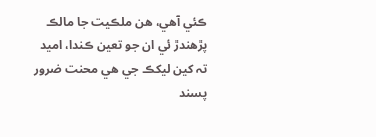ڪئي آهي، هن ملڪيت جا مالڪ پڙهندڙ ئي ان جو تعين ڪندا، اميد تہ کين ليکڪ جي هي محنت ضرور پسند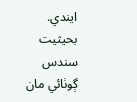ايندي. بحيثيت سندس ڳوٺائي مان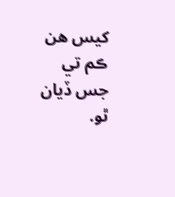کيس هن ڪم تي جس ڏيان ٿو.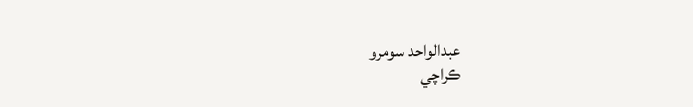عبدالواحد سومرو
ڪراچي